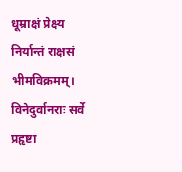धूम्राक्षं प्रेक्ष्य निर्यान्तं राक्षसं भीमविक्रमम्। विनेदुर्वानराः सर्वे प्रहृष्टा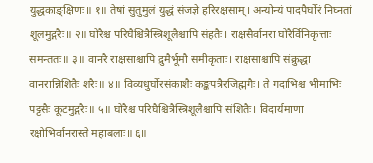युद्धकाङ्क्षिणः॥ १॥ तेषां सुतुमुलं युद्धं संजज्ञे हरिरक्षसाम्। अन्योन्यं पादपैर्घोरं निघ्नतां शूलमुद्गरैः॥ २॥ घोरैश्च परिघैश्चित्रैस्त्रिशूलैश्चापि संहतैः। राक्षसैर्वानरा घोरैर्विनिकृत्ताः समन्ततः॥ ३॥ वानरै राक्षसाश्चापि द्रुमैर्भूमौ समीकृताः। राक्षसाश्चापि संक्रुद्धा वानरान्निशितैः शरैः॥ ४॥ विव्यधुर्घोरसंकाशैः कङ्कपत्रैरजिह्मगैः। ते गदाभिश्च भीमाभिः पट्टसैः कूटमुद्गरैः॥ ५॥ घोरैश्च परिघैश्चित्रैस्त्रिशूलैश्चापि संशितैः। विदार्यमाणा रक्षोभिर्वानरास्ते महाबलाः॥ ६॥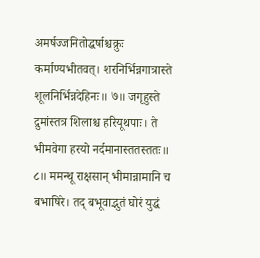अमर्षज्जनितोद्धर्षाश्चक्रुः कर्माण्यभीतवत्। शरनिर्भिन्नगात्रास्ते शूलनिर्भिन्नदेहिनः॥ ७॥ जगृहुस्ते द्रुमांस्तत्र शिलाश्च हरियूथपाः। ते भीमवेगा हरयो नर्दमानास्ततस्ततः॥ ८॥ ममन्थू राक्षसान् भीमान्नामानि च बभाषिरे। तद् बभूवाद्भुतं घोरं युद्धं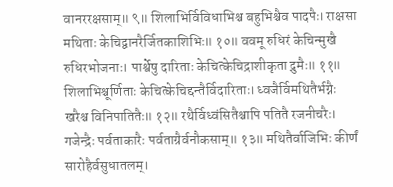वानररक्षसाम्॥ ९॥ शिलाभिर्विविधाभिश्च बहुभिश्चैव पादपैः। राक्षसा मथिताः केचिद्वानरैर्जितकाशिभिः॥ १०॥ ववमू रुधिरं केचिन्मुखै रुधिरभोजनाः। पार्श्वेषु दारिताः केचित्केचिद्राशीकृता द्रुमैः॥ ११॥ शिलाभिश्चूर्णिताः केचित्केचिद्दन्तैर्विदारिताः। ध्वजैर्विमथितैर्भग्नैः खरैश्च विनिपातितैः॥ १२॥ रथैर्विध्वंसितैश्चापि पतितै रजनीचरैः। गजेन्द्रैः पर्वताकारैः पर्वताग्रैर्वनौकसाम्॥ १३॥ मथितैर्वाजिभिः कीर्णं सारोहैर्वसुधातलम्।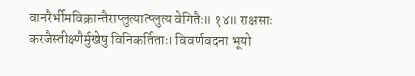वानरैर्भीमविक्रान्तैराप्लुत्यात्प्लुत्य वेगितैः॥ १४॥ राक्षसाः करजैस्तीक्ष्णैर्मुखेषु विनिकर्तिताः। विवर्णवदना भूयो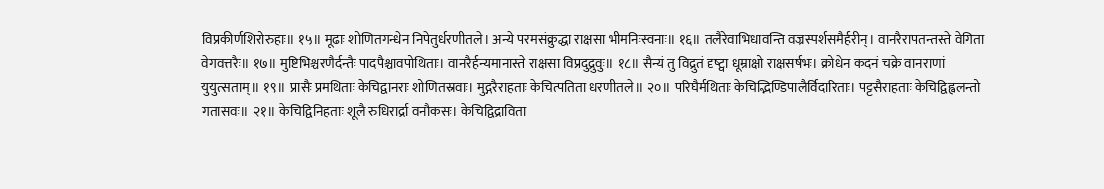विप्रकीर्णशिरोरुहाः॥ १५॥ मूढाः शोणितगन्धेन निपेतुर्धरणीतले। अन्ये परमसंक्रुद्धा राक्षसा भीमनिःस्वनाः॥ १६॥ तलैरेवाभिधावन्ति वज्रस्पर्शसमैर्हरीन्। वानरैरापतन्तस्ते वेगिता वेगवत्तरैः॥ १७॥ मुष्टिभिश्चरणैर्दन्तैः पादपैश्चावपोथिताः। वानरैर्हन्यमानास्ते राक्षसा विप्रदुद्रुवुः॥ १८॥ सैन्यं तु विद्रुतं दृष्ट्वा धूम्राक्षो राक्षसर्षभः। क्रोधेन कदनं चक्रे वानराणां युयुत्सताम्॥ १९॥ प्रासैः प्रमथिताः केचिद्वानराः शोणितस्रवाः। मुद्गरैराहताः केचित्पतिता धरणीतले॥ २०॥ परिघैर्मथिताः केचिद्भिण्डिपालैर्विदारिताः। पट्टसैराहताः केचिद्विह्वलन्तो गतासवः॥ २१॥ केचिद्विनिहताः शूलै रुधिरार्द्रा वनौकसः। केचिद्विद्राविता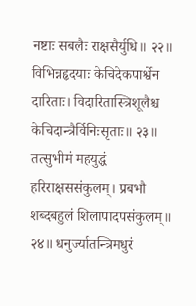नष्टाः सबलैः राक्षसैर्युधि॥ २२॥ विभिन्नहृदयाः केचिदेकपार्श्वेन दारिताः। विदारितास्त्रिशूलैश्च केचिदान्त्रैर्विनिःसृताः॥ २३॥ तत्सुभीमं महयुद्धं हरिराक्षससंकुलम्। प्रबभौ शब्दबहुलं शिलापादपसंकुलम्॥ २४॥ धनुर्ज्यातन्त्रिमधुरं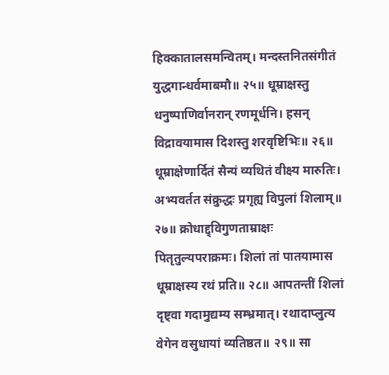हिक्कातालसमन्वितम्। मन्दस्तनितसंगीतं युद्धगान्धर्वमाबमौ॥ २५॥ धूम्राक्षस्तु धनुष्पाणिर्वानरान् रणमूर्धनि। हसन् विद्रावयामास दिशस्तु शरवृष्टिभिः॥ २६॥ धूम्राक्षेणार्दितं सैन्यं व्यथितं वीक्ष्य मारुतिः। अभ्यवर्तत संक्रुद्धः प्रगृह्य विपुलां शिलाम्॥ २७॥ क्रोधाद्द्विगुणताम्राक्षः पितृतुल्यपराक्रमः। शिलां तां पातयामास धूम्राक्षस्य रथं प्रति॥ २८॥ आपतन्तीं शिलां दृष्ट्वा गदामुद्यम्य सम्भ्रमात्। रथादाप्लुत्य वेगेन वसुधायां व्यतिष्ठत॥ २९॥ सा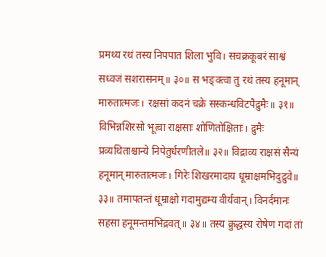प्रमथ्य रथं तस्य निपपात शिला भुवि। सचक्रकूबरं साश्वं सध्वजं सशरासनम्॥ ३०॥ स भङ्क्त्वा तु रथं तस्य हनूमान् मारुतात्मजः। रक्षसां कदनं चक्रे सस्कन्धविटपैद्रुमैः॥ ३१॥ विभिन्नशिरसो भूत्वा राक्षसाः शोणितोक्षिताः। द्रुमैः प्रव्यथिताश्चान्ये निपेतुर्धरणीतले॥ ३२॥ विद्राव्य राक्षसं सैन्यं हनूमान् मारुतात्मजः। गिरेः शिखरमादाय धूम्राक्षमभिदुद्रुवे॥ ३३॥ तमापतन्तं धूम्राक्षो गदामुद्यम्य वीर्यवान्। विनर्दमानः सहसा हनूमन्तमभिद्रवत्॥ ३४॥ तस्य क्रुद्धस्य रोषेण गदां तां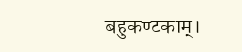बहुकण्टकाम्।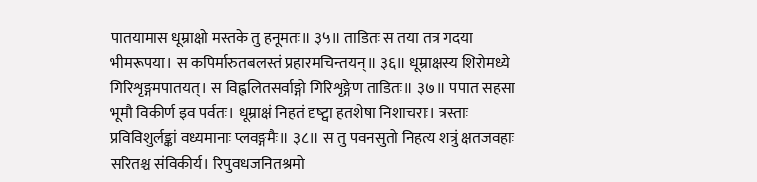पातयामास धूम्राक्षो मस्तके तु हनूमतः॥ ३५॥ ताडितः स तया तत्र गदया भीमरूपया। स कपिर्मारुतबलस्तं प्रहारमचिन्तयन्॥ ३६॥ धूम्राक्षस्य शिरोमध्ये गिरिशृङ्गमपातयत्। स विह्वलितसर्वाङ्गो गिरिशृङ्गेण ताडितः॥ ३७॥ पपात सहसा भूमौ विकीर्ण इव पर्वतः। धूम्राक्षं निहतं दृष्ट्वा हतशेषा निशाचराः। त्रस्ताः प्रविविशुर्लङ्कां वध्यमानाः प्लवङ्गमैः॥ ३८॥ स तु पवनसुतो निहत्य शत्रुं क्षतजवहाः सरितश्च संविकीर्य। रिपुवधजनितश्रमो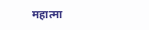महात्मा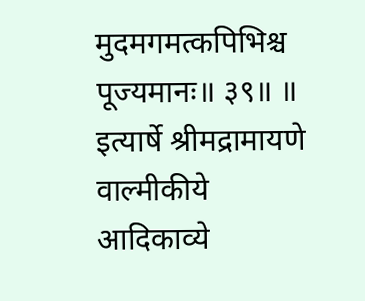मुदमगमत्कपिभिश्च पूज्यमानः॥ ३९॥ ॥ इत्यार्षे श्रीमद्रामायणे वाल्मीकीये आदिकाव्ये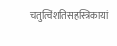चतुत्विंशतिसहस्त्रिकायां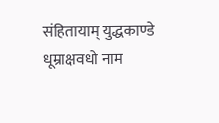संहितायाम् युद्धकाण्डे धूम्राक्षवधो नाम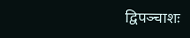द्विपञ्चाशः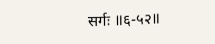सर्गः ॥६-५२॥